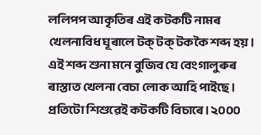ললিপপ আকৃতিৰ এই কটকটি নামৰ খেলনাবিধ ঘূৰালে টক্ টক্ টককৈ শব্দ হয়। এই শব্দ শুনা মনে বুজিব যে বেংগালুৰুৰ ৰাস্তাত খেলনা বেচা লোক আহি পাইছে। প্ৰতিটো শিশুৱেই কটকটি বিচাৰে। ২০০০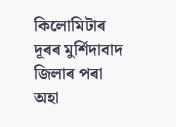কিলোমিটাৰ দূৰৰ মুৰ্শিদাবাদ জিলাৰ পৰা অহা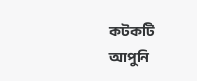কটকটি আপুনি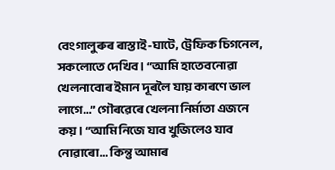বেংগালুৰুৰ ৰাস্তাই-ঘাটে, ট্ৰেফিক চিগনেল, সকলোতে দেখিব। “আমি হাতেবনোৱা খেলনাবোৰ ইমান দূৰলৈ যায় কাৰণে ভাল লাগে…” গৌৰৱেৰে খেলনা নিৰ্মাতা এজনে কয়। “আমি নিজে যাব খুজিলেও যাব নোৱাৰো… কিন্তু আমাৰ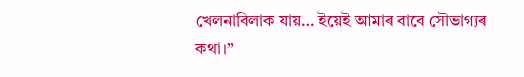খেলনাবিলাক যায়… ইয়েই আমাৰ বাবে সৌভাগ্যৰ কথা।”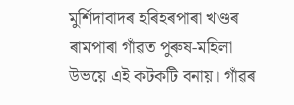মুৰ্শিদাবাদৰ হৰিহৰপাৰা খণ্ডৰ ৰামপাৰা গাঁৱত পুৰুষ-মহিলা উভয়ে এই কটকটি বনায়। গাঁৱৰ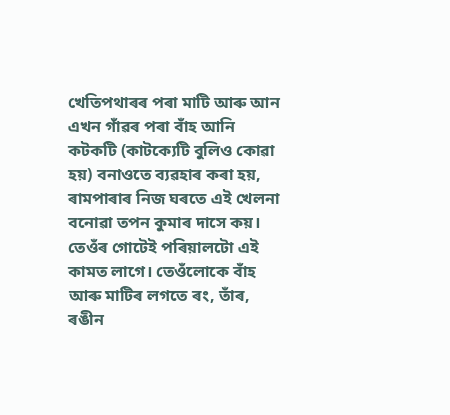খেতিপথাৰৰ পৰা মাটি আৰু আন এখন গাঁৱৰ পৰা বাঁহ আনি কটকটি (কাটক্যেটি বুলিও কোৱা হয়) বনাওতে ব্যৱহাৰ কৰা হয়, ৰামপাৰাৰ নিজ ঘৰতে এই খেলনা বনোৱা তপন কুমাৰ দাসে কয়। তেওঁৰ গোটেই পৰিয়ালটো এই কামত লাগে। তেওঁলোকে বাঁহ আৰু মাটিৰ লগতে ৰং, তাঁৰ, ৰঙীন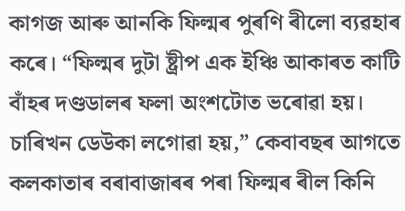কাগজ আৰু আনকি ফিল্মৰ পুৰণি ৰীলো ব্যৱহাৰ কৰে। “ফিল্মৰ দুটা ষ্ট্ৰীপ এক ইঞ্চি আকাৰত কাটি বাঁহৰ দণ্ডডালৰ ফলা অংশটোত ভৰোৱা হয়। চাৰিখন ডেউকা লগোৱা হয়,” কেবাবছৰ আগতে কলকাতাৰ বৰাবাজাৰৰ পৰা ফিল্মৰ ৰীল কিনি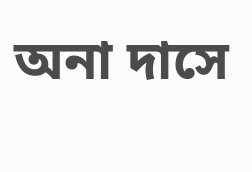অনা দাসে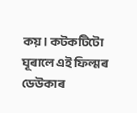কয়। কটকটিটো ঘূৰালে এই ফিল্মৰ ডেউকাৰ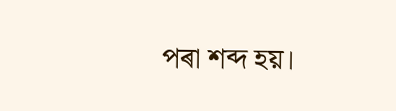পৰা শব্দ হয়।